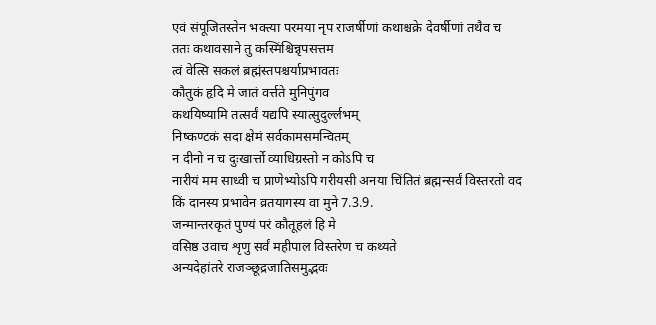एवं संपूजितस्तेन भक्त्या परमया नृप राजर्षीणां कथाश्चक्रे देवर्षीणां तथैव च
ततः कथावसाने तु कस्मिंश्चिन्नृपसत्तम
त्वं वेत्सि सकलं ब्रह्मंस्तपश्चर्याप्रभावतः
कौतुकं हृदि मे जातं वर्त्तते मुनिपुंगव
कथयिष्यामि तत्सर्वं यद्यपि स्यात्सुदुर्ल्लभम्
निष्कण्टकं सदा क्षेमं सर्वकामसमन्वितम्
न दीनो न च दुःखार्त्तो व्याधिग्रस्तो न कोऽपि च
नारीयं मम साध्वी च प्राणेभ्योऽपि गरीयसी अनया चिंतितं ब्रह्मन्सर्वं विस्तरतो वद
किं दानस्य प्रभावेन व्रतयागस्य वा मुने 7.3.9.
जन्मान्तरकृतं पुण्यं परं कौतूहलं हि मे
वसिष्ठ उवाच शृणु सर्वं महीपाल विस्तरेण च कथ्यते
अन्यदेहांतरे राजञ्छूद्रजातिसमुद्भवः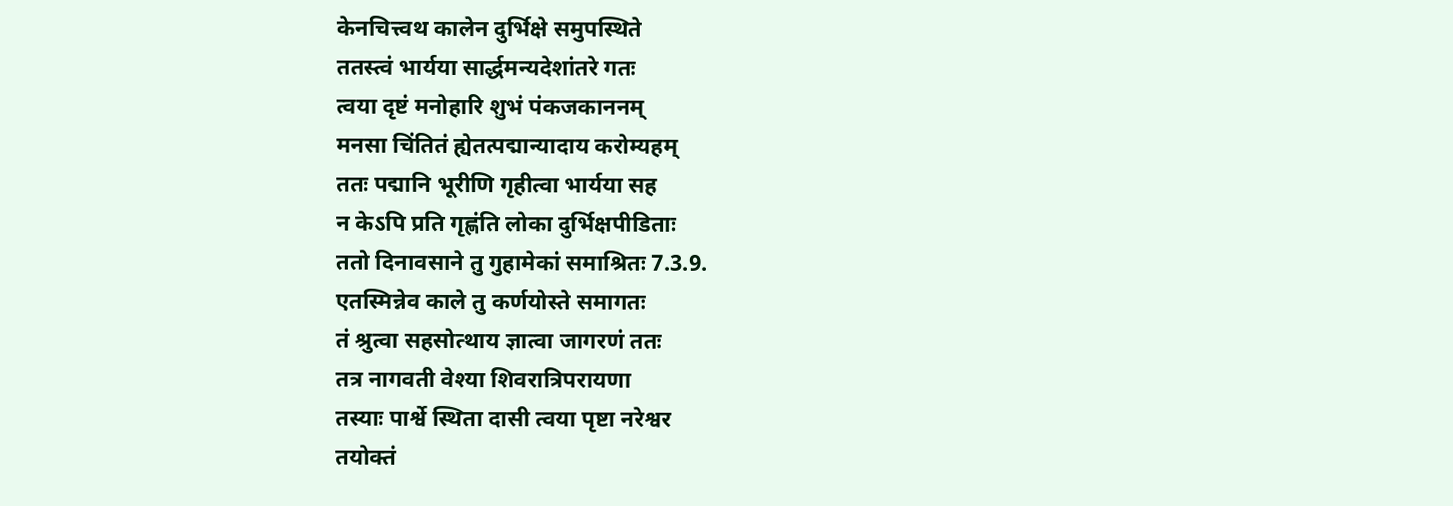केनचित्त्वथ कालेन दुर्भिक्षे समुपस्थिते
ततस्त्वं भार्यया सार्द्धमन्यदेशांतरे गतः
त्वया दृष्टं मनोहारि शुभं पंकजकाननम्
मनसा चिंतितं ह्येतत्पद्मान्यादाय करोम्यहम्
ततः पद्मानि भूरीणि गृहीत्वा भार्यया सह
न केऽपि प्रति गृह्णंति लोका दुर्भिक्षपीडिताः
ततो दिनावसाने तु गुहामेकां समाश्रितः 7.3.9.
एतस्मिन्नेव काले तु कर्णयोस्ते समागतः
तं श्रुत्वा सहसोत्थाय ज्ञात्वा जागरणं ततः
तत्र नागवती वेश्या शिवरात्रिपरायणा
तस्याः पार्श्वे स्थिता दासी त्वया पृष्टा नरेश्वर
तयोक्तं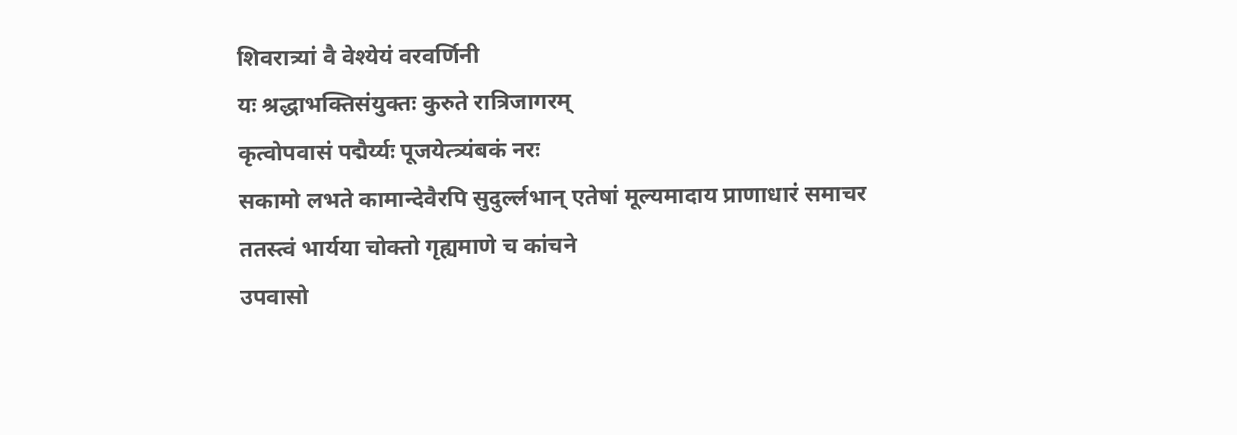शिवरात्र्यां वै वेश्येयं वरवर्णिनी
यः श्रद्धाभक्तिसंयुक्तः कुरुते रात्रिजागरम्
कृत्वोपवासं पद्मैर्य्यः पूजयेत्त्र्यंबकं नरः
सकामो लभते कामान्देवैरपि सुदुर्ल्लभान् एतेषां मूल्यमादाय प्राणाधारं समाचर
ततस्त्वं भार्यया चोक्तो गृह्यमाणे च कांचने
उपवासो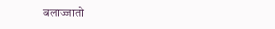बलाज्जातो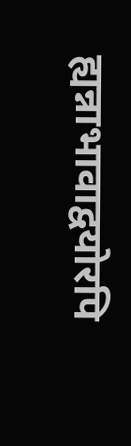ह्यन्नाभावाद्वयोरपि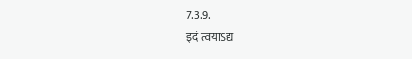7.3.9.
इदं त्वयाऽद्य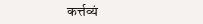कर्त्तव्यं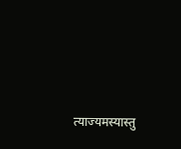त्याज्यमस्यास्तु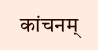कांचनम्